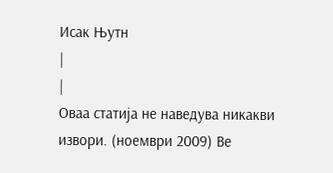Исак Њутн
|
|
Оваа статија не наведува никакви извори. (ноември 2009) Ве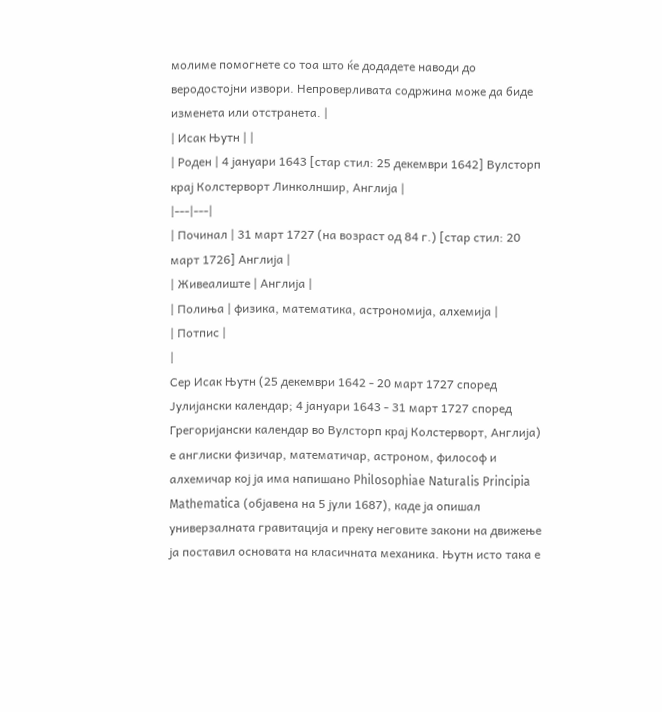молиме помогнете со тоа што ќе додадете наводи до веродостојни извори. Непроверливата содржина може да биде изменета или отстранета. |
| Исак Њутн | |
| Роден | 4 јануари 1643 [стар стил: 25 декември 1642] Вулсторп крај Колстерворт Линколншир, Англија |
|---|---|
| Починал | 31 март 1727 (на возраст од 84 г.) [стар стил: 20 март 1726] Англија |
| Живеалиште | Англија |
| Полиња | физика, математика, астрономија, алхемија |
| Потпис |
|
Сер Исак Њутн (25 декември 1642 - 20 март 1727 според Јулијански календар; 4 јануари 1643 - 31 март 1727 според Грегоријански календар во Вулсторп крај Колстерворт, Англија) е англиски физичар, математичар, астроном, философ и алхемичар кој ја има напишано Philosophiae Naturalis Principia Mathematica (објавена на 5 јули 1687), каде ја опишал универзaлната гравитација и преку неговите закони на движење ја поставил основата на класичната механика. Њутн исто така е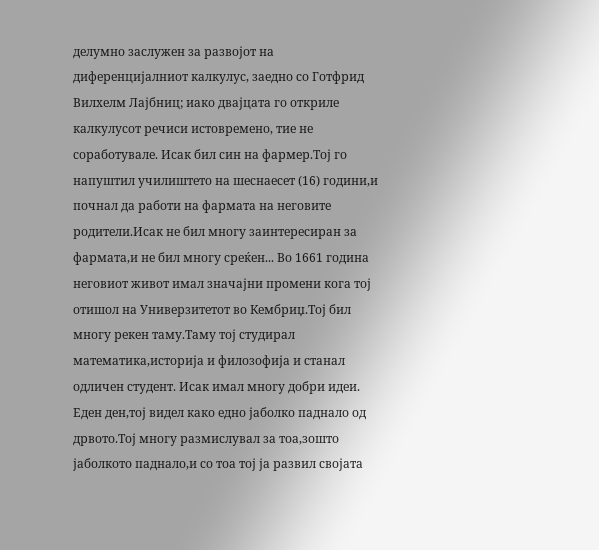делумно заслужен за развојот на диференцијалниот калкулус, заедно со Готфрид Вилхелм Лајбниц; иако двајцата го откриле калкулусот речиси истовремено, тие не соработувале. Исак бил син на фармер.Тој го напуштил училиштето на шеснаесет (16) години,и почнал да работи на фармата на неговите родители.Исак не бил многу заинтересиран за фармата,и не бил многу среќен... Во 1661 година неговиот живот имал значајни промени кога тој отишол на Универзитетот во Кембриџ.Тој бил многу рекен таму.Таму тој студирал математика,историја и филозофија и станал одличен студент. Исак имал многу добри идеи. Еден ден,тој видел како едно јаболко паднало од дрвото.Тој многу размислувал за тоа,зошто јаболкото паднало,и со тоа тој ја развил својата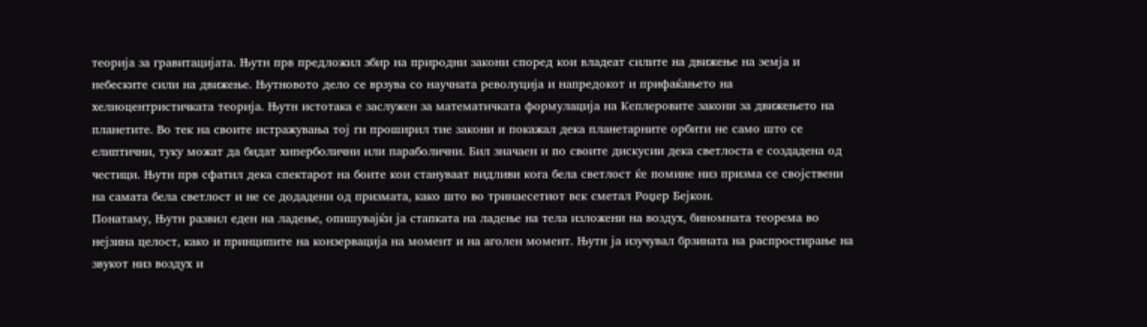теорија за гравитацијата. Њутн прв предложил збир на природни закони според кои владеат силите на движење на земја и небеските сили на движење. Њутновото дело се врзува со научната револуција и напредокот и прифаќањето на хелиоцентристичката теорија. Њутн истотака е заслужен за математичката формулација на Кеплеровите закони за движењето на планетите. Во тек на своите истражувања тој ги проширил тие закони и покажал дека планетарните орбити не само што се елиптични, туку можат да бидат хиперболични или параболични. Бил значаен и по своите дискусии дека светлоста е создадена од честици. Њутн прв сфатил дека спектарот на боите кои стануваат видливи кога бела светлост ќе помине низ призма се својствени на самата бела светлост и не се додадени од призмата, како што во тринаесетиот век сметал Роџер Бејкон.
Понатаму, Њутн развил еден на ладење, опишувајќи ја стапката на ладење на тела изложени на воздух, биномната теорема во нејзина целост, како и принципите на конзервација на момент и на аголен момент. Њутн ја изучувал брзината на распростирање на звукот низ воздух и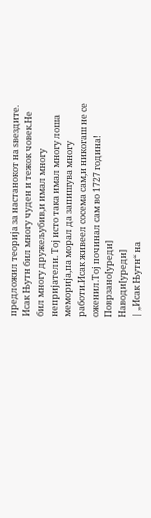предложил теорија за настанокот на ѕвездите. Исак Њутн бил многу чуден и тежок човек.Не бил многу дружељубив,и имал многу непријатели. Тој исто така имал многу лоша меморија,па морал да запишува многу работи.Исак живеел сосема сам,и никогаш не се оженил.Тој починал сам во 1727 година!
Поврзано[уреди]
Наводи[уреди]
| „Исак Њутн“ на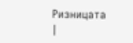Ризницата |